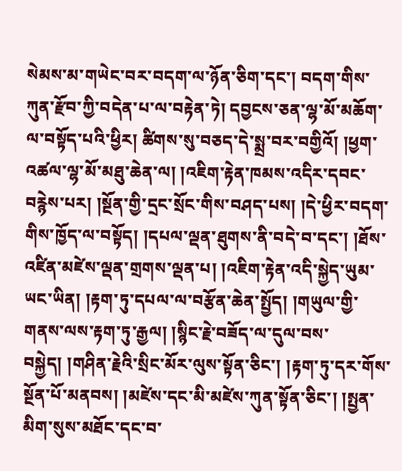སེམས་མ་གཡེང་བར་བདག་ལ་ཉོན་ཅིག་དང་། བདག་གིས་ཀུན་རྫོབ་ཀྱི་བདེན་པ་ལ་བརྟེན་ཏེ། དབྱངས་ཅན་ལྷ་མོ་མཆོག་ལ་བསྟོད་པའི་ཕྱིར། ཚིགས་སུ་བཅད་དེ་སྨྲ་བར་བགྱིའོ། །ཕྱག་འཚལ་ལྷ་མོ་མཐུ་ཆེན་ལ། །འཇིག་རྟེན་ཁམས་འདིར་དབང་བརྙེས་པར། །སྔོན་གྱི་དྲང་སྲོང་གིས་བཤད་པས། །དེ་ཕྱིར་བདག་གིས་ཁྱོད་ལ་བསྟོད། །དཔལ་ལྡན་ཐུགས་ནི་བདེ་བ་དང་། །ཐོས་འཛིན་མཛེས་ལྡན་གྲགས་ལྡན་པ། །འཇིག་རྟེན་འདི་སྐྱེད་ཡུམ་ཡང་ཡིན། །རྟག་ཏུ་དཔལ་ལ་བརྩོན་ཆེན་སྤྱོད། །གཡུལ་གྱི་གནས་ལས་རྟག་ཏུ་རྒྱལ། །སྙིང་རྗེ་བཟོད་ལ་དུལ་བས་བསྐྱེད། །གཤིན་རྗེའི་སྲིང་མོར་ལུས་སྟོན་ཅིང་། །རྟག་ཏུ་དར་གོས་སྔོན་པོ་མནབས། །མཛེས་དང་མི་མཛེས་ཀུན་སྟོན་ཅིང་། །སྤྱན་མིག་སུས་མཐོང་དང་བ་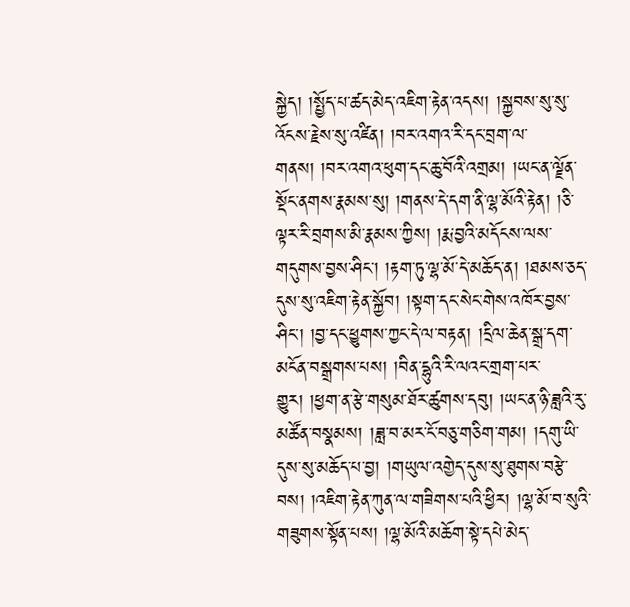སྐྱེད། །སྤྱོད་པ་ཚད་མེད་འཇིག་རྟེན་འདས། །སྐྱབས་སུ་སུ་འོངས་རྗེས་སུ་འཛིན། །བར་འགའ་རི་དང་བྲག་ལ་གནས། །བར་འགའ་ཕུག་དང་ཆུ་བོའི་འགྲམ། །ཡང་ན་ལྗོན་སྡོང་ནགས་རྣམས་སུ། །གནས་དེ་དག་ནི་ལྷ་མོའི་རྟེན། །ཅི་ལྟར་རི་བྲགས་མི་རྣམས་ཀྱིས། །རྨ་བྱའི་མདོངས་ལས་གདུགས་བྱས་ཤིང་། །རྟག་ཏུ་ལྷ་མོ་དེ་མཆོད་ན། །ཐམས་ཅད་དུས་སུ་འཇིག་རྟེན་སྐྱོབ། །སྟག་དང་སེང་གེས་འཁོར་བྱས་ཤིང་། །བྱ་དང་ཕྱུགས་ཀྱང་དེ་ལ་བརྟན། །དྲིལ་ཆེན་སྒྲ་དག་མངོན་བསྒྲགས་པས། །བིན་དྷུའི་རི་ལའང་གྲག་པར་གྱུར། །ཕྱག་ན་རྩེ་གསུམ་ཐོར་ཚུགས་དབུ། །ཡང་ན་ཉི་ཟླའི་རུ་མཚོན་བསྣམས། །ཟླ་བ་མར་ངོ་བཅུ་གཅིག་གམ། །དགུ་ཡི་དུས་སུ་མཆོད་པ་བྱ། །གཡུལ་འགྱེད་དུས་སུ་ཐུགས་བརྩེ་བས། །འཇིག་རྟེན་ཀུན་ལ་གཟིགས་པའི་ཕྱིར། །ལྷ་མོ་བ་སུའི་གཟུགས་སྟོན་པས། །ལྷ་མོའི་མཆོག་སྟེ་དཔེ་མེད་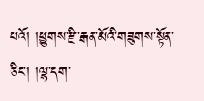པའོ། །ཕྱུགས་རྫི་རྒན་མོའི་གཟུགས་སྟོན་ཅིང་། །ལྷ་དག་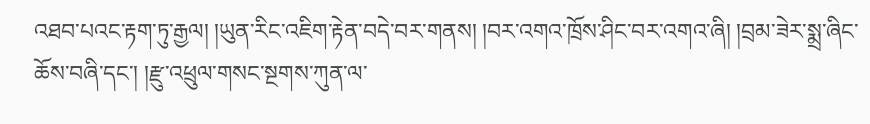འཐབ་པའང་རྟག་ཏུ་རྒྱལ། །ཡུན་རིང་འཇིག་རྟེན་བདེ་བར་གནས། །བར་འགའ་ཁྲོས་ཤིང་བར་འགའ་ཞི། །བྲམ་ཟེར་སྨྲ་ཞིང་ཆོས་བཞི་དང་། །རྫུ་འཕྲུལ་གསང་སྔགས་ཀུན་ལ་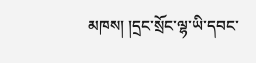མཁས། །དྲང་སྲོང་ལྷ་ཡི་དབང་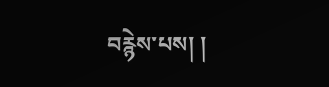བརྙེས་པས། །